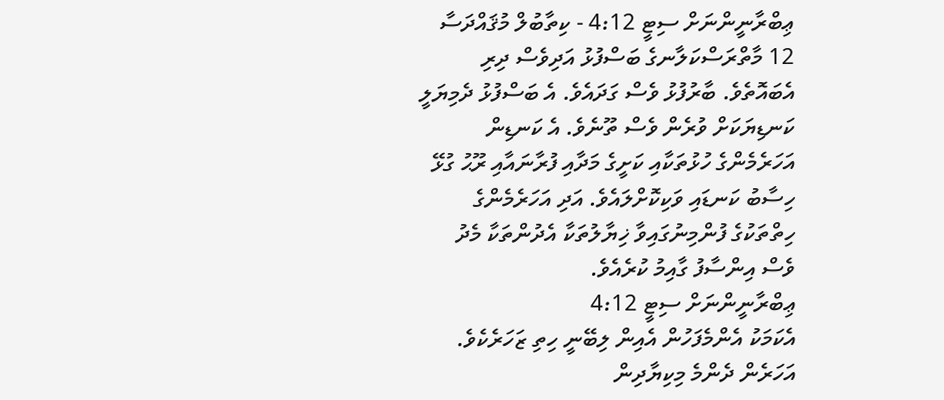ޢިބްރާނީންނަށް ސިޓީ 4:12 - ކިތާބުލް މުޤައްދަސާ
12 މާތްރަސްކަލާނގެ ބަސްފުޅު އަދިވެސް ދިރި އެބައޮތެވެ. ބާރުފުޅު ވެސް ގަދައެވެ. އެ ބަސްފުޅު ދެމިޔަލީ ކަނޑިޔަކަށް ވުރެން ވެސް ތޫނެވެ. އެ ކަނޑިން އަހަރެމެންގެ ހުޅުތަކާއި ކަށީގެ މަދާއި ފުރާނައާއި ރޫޙު ގުޅޭ ހިސާބު ކަނޑައި ވަކިކޮށްލައެވެ. އަދި އަހަރެމެންގެ ހިތްތަކުގެ ފުންމިނުގައިވާ ޚިޔާލުތަކާ އެދުންތަކާ މެދު ވެސް އިންސާފު ގާއިމު ކުރެއެވެ.
ޢިބްރާނީންނަށް ސިޓީ 4:12
އެކަމަކު އެންމެފަހުން އެއިން ލިބޭނީ ހިތި ޒަހަރެކެވެ.
އަހަރެން ދެންމެ މިކިޔާދިން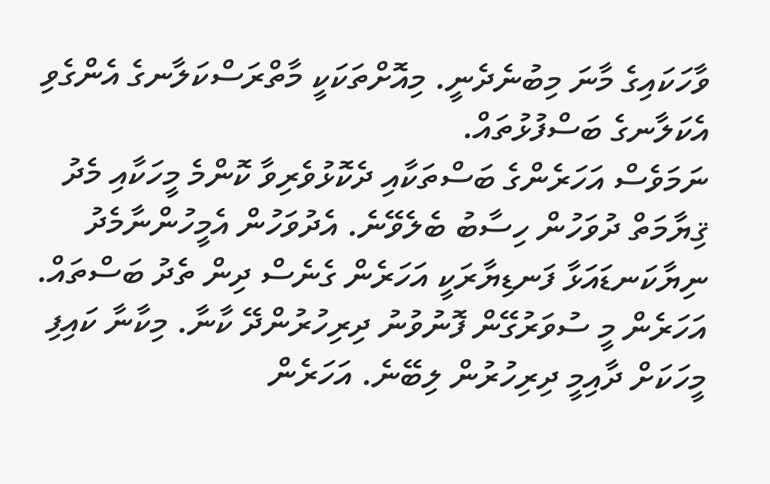ވާހަކައިގެ މާނަ މިބުނެދެނީ. މިއޮށްތަކަކީ މާތްރަސްކަލާނގެ އެންގެވި އެކަލާނގެ ބަސްފުޅުތައް.
ނަމަވެސް އަހަރެންގެ ބަސްތަކާއި ދެކޮޅުވެރިވާ ކޮންމެ މީހަކާއި މެދު ޤިޔާމަތް ދުވަހުން ހިސާބު ބެލެވޭނެ. އެދުވަހުން އެމީހުންނާމެދު ނިޔާކަނޑައަޅާ ފަނޑިޔާރަކީ އަހަރެން ގެނެސް ދިން ތެދު ބަސްތައް.
އަހަރެން މީ ސުވަރުގޭން ފޮނުވުނު ދިރިހުރުންދޭ ކާނާ. މިކާނާ ކައިފި މީހަކަށް ދާއިމީ ދިރިހުރުން ލިބޭނެ. އަހަރެން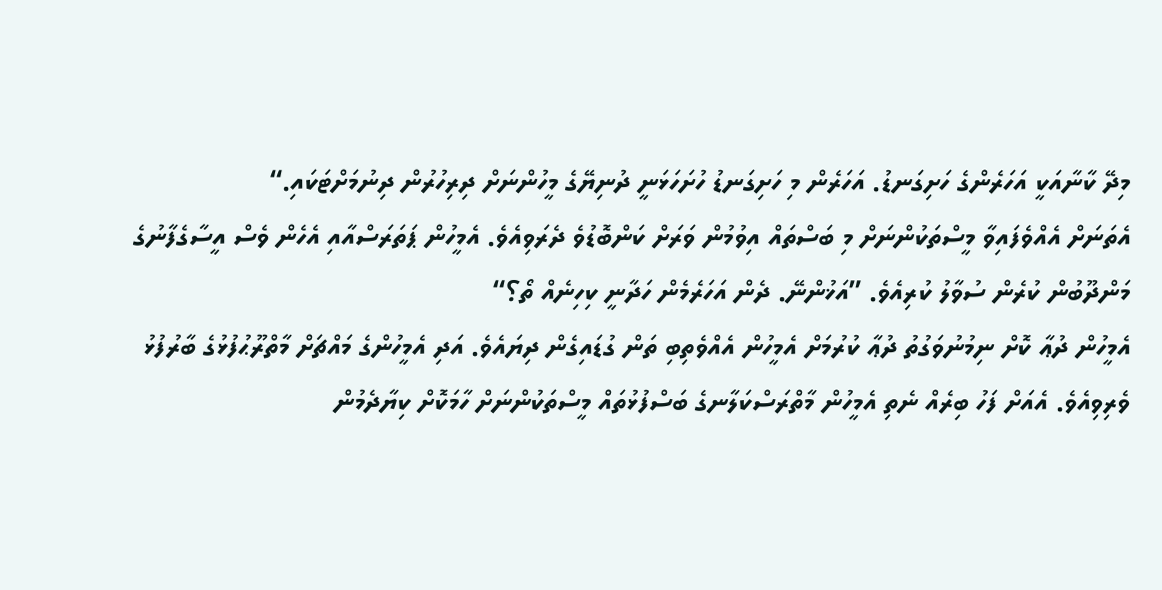މިދޭ ކާނާއަކީ އަހަރެންގެ ހަށިގަނޑު. އަހަރެން މި ހަށިގަނޑު ހުށަހަޅަނީ ދުނިޔޭގެ މީހުންނަށް ދިރިހުރުން ދިނުމަށްޓަކައި.“
އެތަނަށް އެއްވެފައިވާ މީސްތަކުންނަށް މި ބަސްތައް އިވުމުން ވަރަށް ކަންބޮޑުވެ ދެރަވިއެވެ. އެމީހުން ޕަތަރަސްއާއި އެހެން ވެސް އީސާގެފާނުގެ މަންދޫބުން ކުރެން ސުވާލު ކުރިއެވެ. ”އަޚުންނޭ. ދެން އަހަރެމެން ހަދާނީ ކިހިނެއް ތޯ؟“
އެމީހުން ދުޢާ ކޮށް ނިމުނުވަގުތު ދުޢާ ކުރުމަށް އެމީހުން އެއްވެތިބި ތަން ގުޑައިގެން ދިޔައެވެ. އަދި އެމީހުންގެ މައްޗަށް މާތްރޫޙުފުޅުގެ ބާރުފުޅު ވެރިވިއެވެ. އެއަށް ފަހު ބިރެއް ނެތި އެމީހުން މާތްރަސްކަލާނގެ ބަސްފުޅުތައް މީސްތަކުންނަށް ހާމަކޮށް ކިޔާދެމުން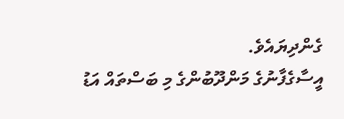ގެންދިޔައެވެ.
އީސާގެފާނުގެ މަންދޫބުންގެ މި ބަސްތައް އަޑު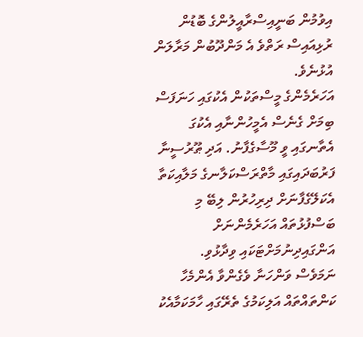އިވުމުން ބަނީއިސްރާއީލުންގެ ބޮޑުން ރުޅިއައިސް ރަތްވެ އެ މަންދޫބުން މަރާލަން އުޅުނެވެ.
އަހަރެމެންގެ މީސްތަކުން އެކުގައި ހަނަފަސް ބިމަށް ގެނެސް އެމީހުންނާއި އެކުގަ އެތާނގައި ވީ މޫސާގެފާނު. އަދި ޠޫރުސީނާ ފަރުބަދައިގައި މާތްރަސްކަލާނގެ މަލާއިކަތާ އެކަލޭގެފާނަށް ދިރިހުރުން ލިބޭ މި ބަސްފުޅުތައް އަހަރެމެންނަށް އަންގައިދިނުމަށްޓަކައި ވިދާޅުވި.
ނަމަވެސް ވަންހަނާ ވެގެންވާ އެންމެހާ ކަންތައްތައް އަލިކަމުގެ ތެރޭގައި ހާމަކަމާއެކު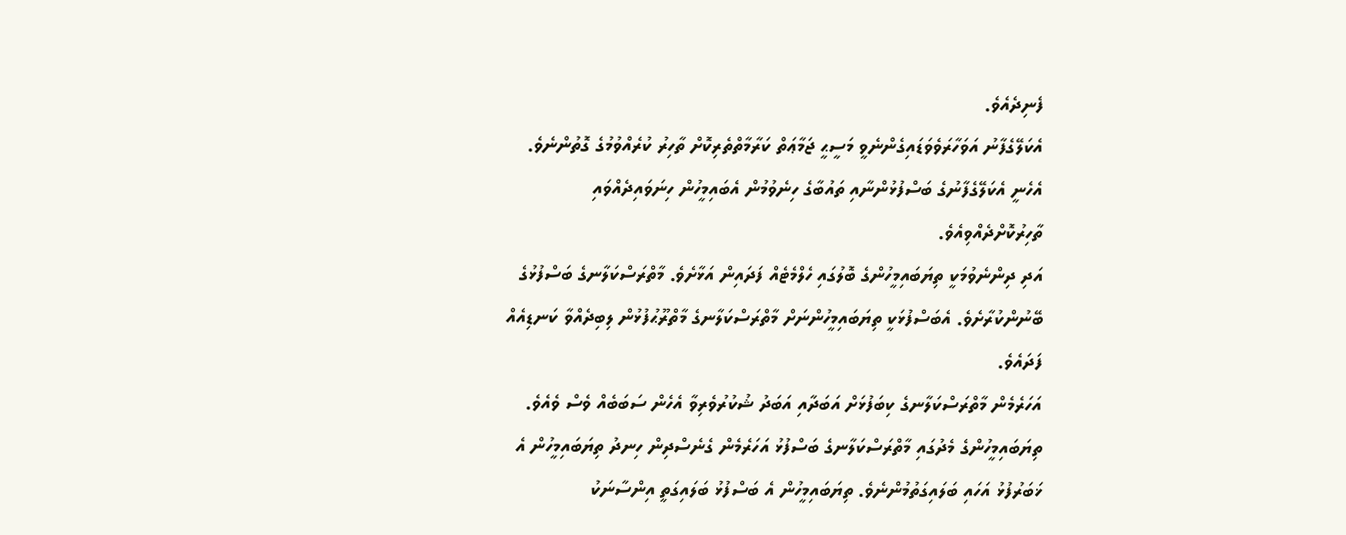ފެނިދެއެވެ.
އެކަލޭގެފާނު އަވަހާރަވެވަޑައިގެންނެވީ މަސީޙީ ޖަމާޢަތް ކަރާމާތްތެރިކޮށް ތާހިރު ކުރެއްވުމުގެ ގޮތުންނެވެ. އެހެނީ އެކަލޭގެފާނުގެ ބަސްފުޅުންނާއި ތައުބާގެ ހިނެވުމުން އެބައިމީހުން ހިނަވައިދެއްވައި ތާހިރުކޮށްދެއްވިއެވެ.
އަދި ދިންނެވުމަކީ ތިޔަބައިމީހުންގެ ބޮލުގައި ހެލްމެޓެއް ފަދައިން އަޅާށެވެ. މާތްރަސްކަލާނގެ ބަސްފުޅުގެ ބޭނުންކުރާށެވެ. އެބަސްފުޅަކީ ތިޔަބައިމީހުންނަށް މާތްރަސްކަލާނގެ މާތްރޫޙުފުޅުން ލިބިދެއްވާ ކަނޑިއެއް ފަދައެވެ.
އަހަރެމެން މާތްރަސްކަލާނގެ ކިބަފުޅަށް އަބަދާއި އަބަދު ޝުކުރުވެރިވާ އެހެން ސަބަބެއް ވެސް ވެއެވެ. ތިޔަބައިމީހުންގެ މެދުގައި މާތްރަސްކަލާނގެ ބަސްފުޅު އަހަރެމެން ގެނެސްދިން ހިނދު ތިޔަބައިމީހުން އެ ޚަބަރުފުޅު އަހައި ބަލައިގަތުމުންނެވެ. ތިޔަބައިމީހުން އެ ބަސްފުޅު ބަލައިގަތީ އިންސާނަކު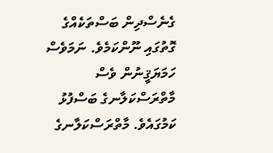ގެނެސްދިން ބަސްތަކެއްގެ ގޮތުގައި ނޫންކަމެވެ. ނަމަވެސް ހަމަޔަޤީނުން ވެސް މާތްރަސްކަލާނގެ ބަސްފުޅު ކަމުގައެވެ. މާތްރަސްކަލާނގެ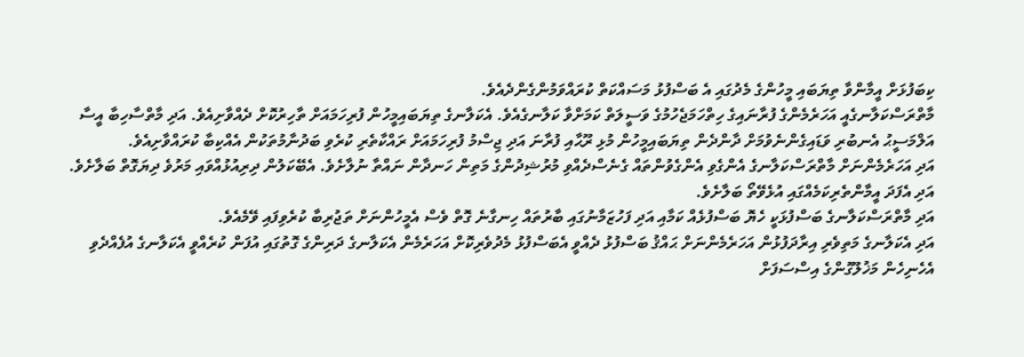ކިބަފުޅަށް އީމާންވާ ތިޔަބައި މީހުންގެ މެދުގައި އެ ބަސްފުޅު މަސައްކަތް ކުރައްވަމުންގެންދެއެވެ.
މާތްރަސްކަލާނގެއީ އަހަރެމެންގެ ފުރާނައިގެ ހިތްހަމަޖެހުމުގެ ވަސީލަތް ކަމަށްވާ ކަލާނގެއެވެ. އެކަލާނގެ ތިޔަބައިމީހުން ފުރިހަމައަށް ތާހިރުކޮށް ދެއްވާށިއެވެ. އަދި މާތްސާހިބާ އީސާ އަލްމަސީޙު އެނބުރި ވަޑައިގެންނެވުމަށް ދާންދެން ތިޔަބައިމީހުން މުޅި ރޫޙާއި ފުރާނަ އަދި ޖިސްމު ފުރިހަމައަށް ރައްކާތެރި ކުރެވި ބަދުނާމުތަކުން އެއްކިބާ ކުރައްވާށިއެވެ.
އަދި އަހަރެމެންނަށް މާތްރަސްކަލާނގެ އެންގެވި އެންގެވުންތައް ގެނެސްދެއްވި މުރުޝިދުންގެ މަތިން ހަނދާން ނައްތާ ނުލާށެވެ. އެބޭކަލުން ދިރިއުޅުއްވައި މަރުވެ ދިޔަގޮތް ބަލާށެވެ. އަދި އެފަދަ އީމާންތެރިކަމެއްގައި އުޅެވޭތޯ ބަލާށެވެ.
އަދި މާތްރަސްކަލާނގެ ބަސްފުޅަކީ ހެޔޮ ބަސްފުޅެއް ކަމާއި އަދި ފަހުޒަމާނުގައި ބާރުތައް ހިނގާނެ ގޮތް ވެސް އެމީހުންނަށް ތަޖުރިބާ ކުރެވިފައި ވޭމެއެވެ.
އަދި އެކަލާނގެ މަތިވެރި އިރާދަފުޅުން އަހަރެމެންނަށް ޙައްޤު ބަސްފުޅު ދެއްވީ އެބަސްފުޅު މެދުވެރިކޮށް އަހަރެމެން އެކަލާނގެ ދަރިންގެ ގޮތުގައި އުފަން ކުރެއްވީ އެކަލާނގެ އުފެއްދެވި އެހެނިހެން މަޚުލޫގުންގެ އިސްސަފަށް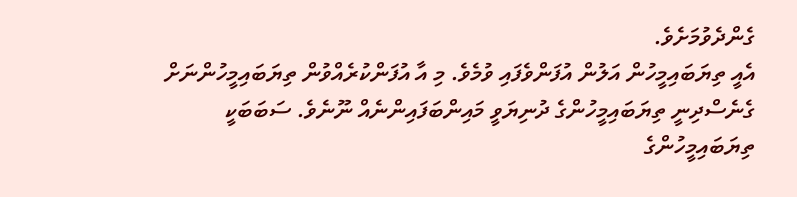ގެންދެވުމަށެވެ.
އެއީ ތިޔަބައިމީހުން އަލުން އުފަންވެފައި ވުމެވެ. މި އާ އުފަންކުރެއްވުން ތިޔަބައިމީހުންނަށް ގެނެސްދިނީ ތިޔަބައިމީހުންގެ ދުނިޔަވީ މައިންބަފައިންނެއް ނޫނެވެ. ސަބަބަކީ ތިޔަބައިމީހުންގެ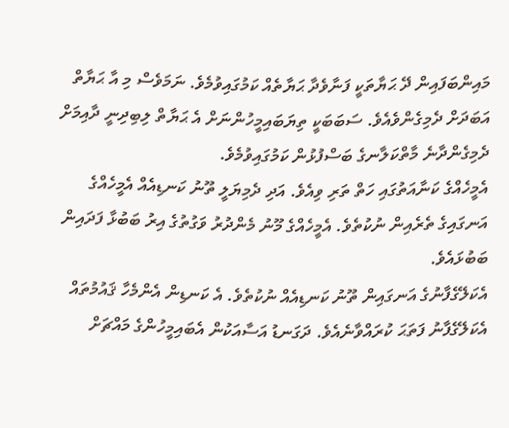މައިންބަފައިން ދޭ ޙަޔާތަކީ ފަނާވެދާ ޙަޔާތެއް ކަމުގައިވުމެވެ. ނަމަވެސް މި އާ ޙަޔާތް އަބަދަށް ދެމިގެންވެއެވެ. ސަބަބަކީ ތިޔަބައިމީހުންނަށް އެ ޙަޔާތް ލިބިދިނީ ދާއިމަށް ދެމިގެންދާނެ މާތްކަލާނގެ ބަސްފުޅުން ކަމުގައިވުމެވެ.
އެމީހެއްގެ ކަނާއަތުގައި ހަތް ތަރި ވިއެވެ. އަދި ދެމިޔަލީ ތޫނު ކަނޑިއެއް އެމީހެއްގެ އަނގައިގެ ތެރެއިން ނުކުތެވެ. އެމީހެއްގެ މޫނު މެންދުރު ވަގުތުގެ އިރު ބަބުޅާ ފަދައިން ބަބުޅައެވެ.
އެކަލޭގެފާނުގެ އަނގައިން ތޫނު ކަނޑިއެއް ނުކުތެވެ. އެ ކަނޑިން އެންމެހާ ޤައުމުތައް އެކަލޭގެފާނު ފަތަޙަ ކުރައްވާނެއެވެ. ދަގަނޑު އަސާއަކުން އެބައިމީހުންގެ މައްޗަށް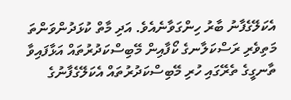އެކަލޭގެފާނު ބާރު ހިންގަވާނެއެވެ. އަދި މާތް ކުޅަދުންވަންތަ މަތިވެރި ރަސްކަލާނގެ ކޯފާއިން މޭބިސްކަދުރުތައް އަޅާފައިވާ ތާނގީގެ ތެރޭގައި ހުރި މޭބިސްކަދުރުތައް އެކަލޭގެފާނުގެ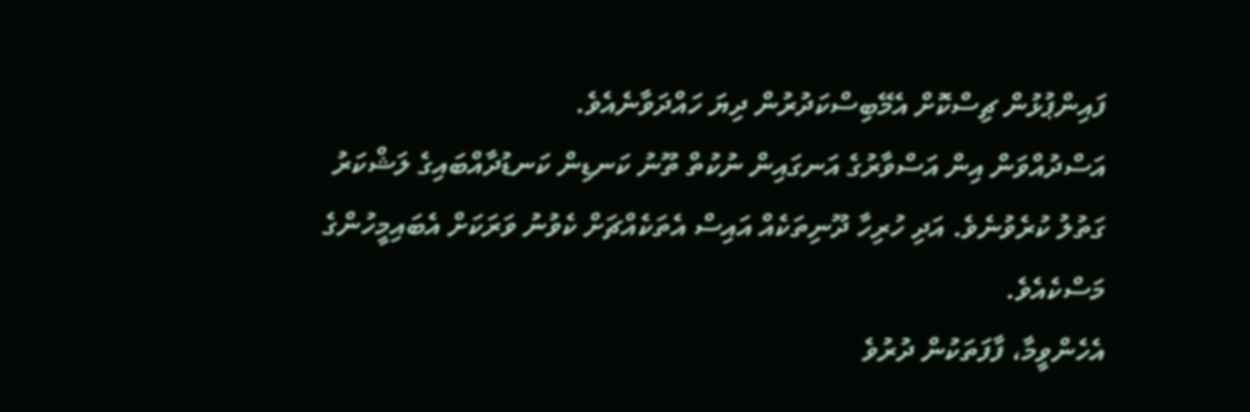ފައިންޕުޅުން ޗިސްކޮށް އެމޭބިސްކަދުރުން ދިޔަ ހައްދަވާނެއެވެ.
އަސްދުއްވަން އިން އަސްވާރުގެ އަނގައިން ނުކުތް ތޫނު ކަނޑިން ކަނޑުދާއްބައިގެ ލަޝްކަރު ގަތުލު ކުރެވުނެވެ. އަދި ހުރިހާ ދޫނިތަކެއް އައިސް އެތަކެއްޗަށް ކެވުނު ވަރަކަށް އެބައިމީހުންގެ މަސްކެއެވެ.
އެހެންވީމާ، ފާފަތަކުން ދުރުވެ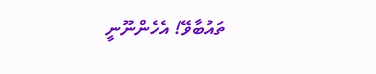ތައުބާވޭ! އެހެންނޫނީ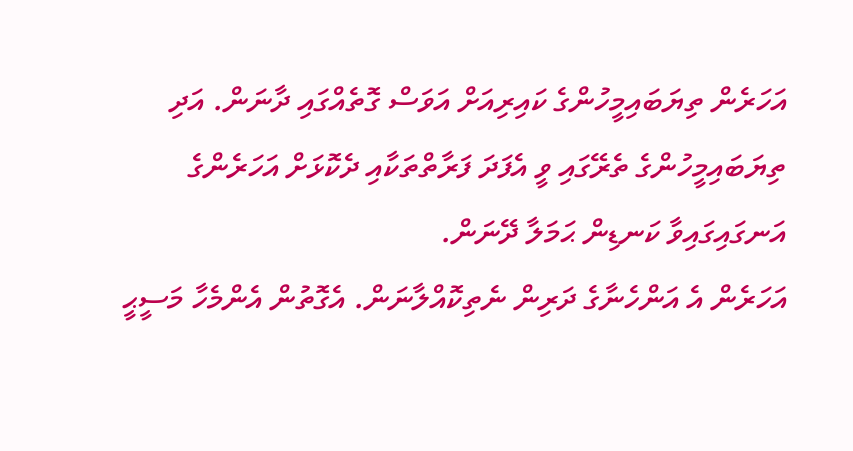އަހަރެން ތިޔަބައިމީހުންގެ ކައިރިއަށް އަވަސް ގޮތެއްގައި ދާނަން. އަދި ތިޔަބައިމީހުންގެ ތެރޭގައި ވީ އެފަދަ ފަރާތްތަކާއި ދެކޮޅަށް އަހަރެންގެ އަނގައިގައިވާ ކަނޑިން ޙަމަލާ ދޭނަން.
އަހަރެން އެ އަންހެނާގެ ދަރިން ނެތިކޮއްލާނަން. އެގޮތުން އެންމެހާ މަސީޙީ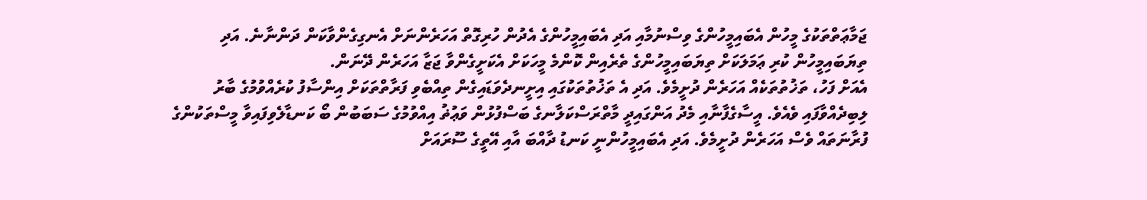ޖަމާޢަތްތަކުގެ މީހުން އެބައިމީހުންގެ ވިސްނުމާއި އަދި އެބައިމީހުންގެ އެދުން ހުރިގޮތް އަހަރެންނަށް އެނގިގެންވާކަން ދަންނާނެ. އަދި ތިޔަބައިމީހުން ކުރި ޢަމަލަކަށް ތިޔަބައިމީހުންގެ ތެރެއިން ކޮންމެ މީހަކަށް އެކަށީގެންވާ ޖަޒާ އަހަރެން ދޭނަން.
އެއަށް ފަހު، ތަޚުތުތަކެއް އަހަރެން ދުށީމެވެ. އަދި އެ ތަޚުތުތަކުގައި އިށީނދެވަޑައިގެން ތިއްބެވި ފަރާތްތަކަށް އިންސާފު ކުރެއްވުމުގެ ބާރު ލިބިދެއްވާފައި ވެއެވެ. އީސާގެފާނާއި މެދު އަންގައިދީ މާތްރަސްކަލާނގެ ބަސްފުޅުން ވަޢުޡު އިއްވުމުގެ ސަބަބުން ބޯ ކަނޑާލެވިފައިވާ މީސްތަކުންގެ ފުރާނަތައް ވެސް އަހަރެން ދުށީމެވެ. އަދި އެބައިމީހުންނީ ކަނޑު ދާއްބަ އާއި އޭތީގެ ސޫރައަށް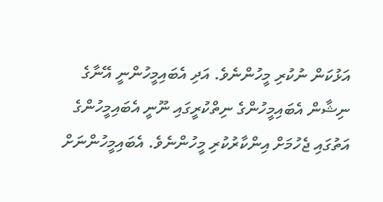އަޅުކަން ނުކުރި މީހުންނެވެ. އަދި އެބައިމީހުންނީ އޭނާގެ ނިޝާން އެބައިމީހުންގެ ނިތްކުރީގައި ނޫނީ އެބައިމީހުންގެ އަތުގައި ޖެހުމަށް އިންކާރުކުރި މީހުންނެވެ. އެބައިމީހުންނަށް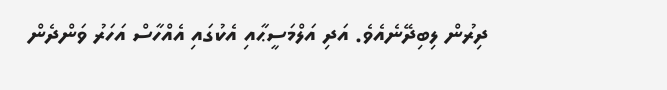ދިރުން ލިބިދޭނެއެވެ. އަދި އަލްމަސީޙާއި އެކުގައި އެއްހާސް އަހަރު ވަންދެން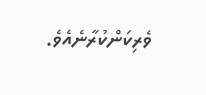ވެރިކަންކުރާނެއެވެ.